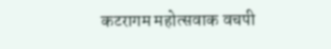कटरागम महोत्सवाक वचपी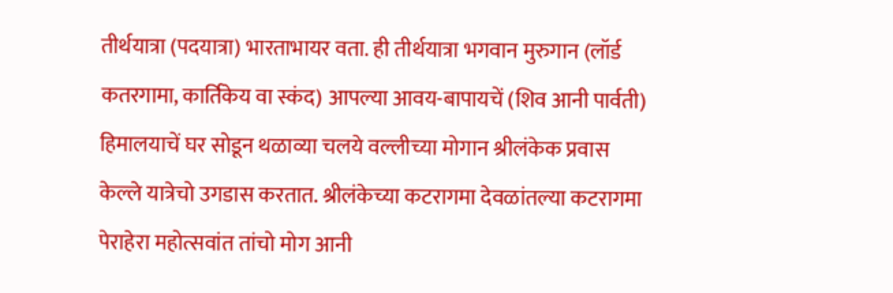तीर्थयात्रा (पदयात्रा) भारताभायर वता. ही तीर्थयात्रा भगवान मुरुगान (लॉर्ड कतरगामा, कार्तिकेय वा स्कंद) आपल्या आवय-बापायचें (शिव आनी पार्वती) हिमालयाचें घर सोडून थळाव्या चलये वल्लीच्या मोगान श्रीलंकेक प्रवास केल्ले यात्रेचो उगडास करतात. श्रीलंकेच्या कटरागमा देवळांतल्या कटरागमा पेराहेरा महोत्सवांत तांचो मोग आनी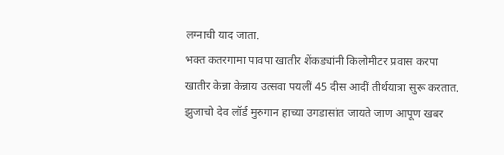लग्नाची याद जाता.
भक्त कतरगामा पावपा खातीर शेंकड्यांनी किलोमीटर प्रवास करपा खातीर केन्ना केन्नाय उत्सवा पयलीं 45 दीस आदीं तीर्थयात्रा सुरू करतात. झुजाचो देव लॉर्ड मुरुगान हाच्या उगडासांत जायते जाण आपूण खबर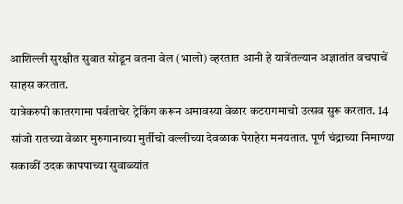आशिल्ली सुरक्षीत सुवात सोडून वतना वेल (भालो) व्हरतात आनी हे यात्रेंतल्यान अज्ञातांत वचपाचें साहस करतात.
यात्रेकरुपी कातरगामा पर्वताचेर ट्रेकिंग करून अमावस्या वेळार कटरागमाचो उत्सव सुरू करतात. 14 सांजो रातच्या वेळार मुरुगानाच्या मुर्तीचो वल्लीच्या देवळाक पेराहेरा मनयतात. पूर्ण चंद्राच्या निमाण्या सकाळीं उदक कापपाच्या सुवाळ्यांत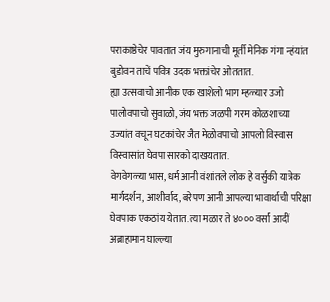पराकाष्ठेचेर पावतात जंय मुरुगानाची मूर्ती मेनिक गंगा न्हंयांत बुडोवन ताचें पवित्र उदक भक्तांचेर ओततात.
ह्या उत्सवाचो आनीक एक खाशेलो भाग म्हळ्यार उजो पालोवपाचो सुवाळो, जंय भक्त जळपी गरम कोळशाच्या उज्यांत वचून घटकांचेर जैत मेळोवपाचो आपलो विस्वास विस्वासांत घेवपा सारको दाखयतात.
वेगवेगळ्या भास, धर्म आनी वंशांतले लोक हे वर्सुकी यात्रेक मार्गदर्शन, आशीर्वाद, बरेपण आनी आपल्या भावार्थाची परिक्षा घेवपाक एकठांय येतात. त्या मळार ते ४००० वर्सां आदीं अब्राहामान घाल्ल्या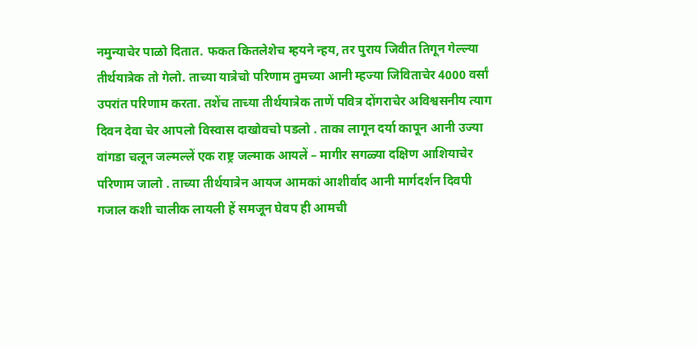नमुन्याचेर पाळो दितात. फकत कितलेशेच म्हयने न्हय, तर पुराय जिवीत तिगून गेल्ल्या तीर्थयात्रेक तो गेलो. ताच्या यात्रेचो परिणाम तुमच्या आनी म्हज्या जिविताचेर 4000 वर्सां उपरांत परिणाम करता. तशेंच ताच्या तीर्थयात्रेक ताणें पवित्र दोंगराचेर अविश्वसनीय त्याग दिवन देवा चेर आपलो विस्वास दाखोवचो पडलो . ताका लागून दर्या कापून आनी उज्या वांगडा चलून जल्मल्लें एक राष्ट्र जल्माक आयलें – मागीर सगळ्या दक्षिण आशियाचेर परिणाम जालो . ताच्या तीर्थयात्रेन आयज आमकां आशीर्वाद आनी मार्गदर्शन दिवपी गजाल कशी चालीक लायली हें समजून घेवप ही आमची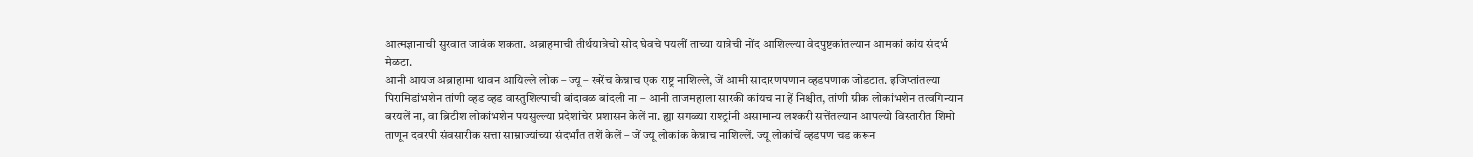आत्मज्ञानाची सुरवात जावंक शकता. अब्राहमाची तीर्थयात्रेचो सोद घेवचे पयलीं ताच्या यात्रेची नोंद आशिल्ल्या वेदपुष्टकांतल्यान आमकां कांय संदर्भ मेळटा.
आनी आयज अब्राहामा थावन आयिल्ले लोक – ज्यू – खरेंच केन्नाच एक राष्ट्र नाशिल्ले, जें आमी सादारणपणान व्हडपणाक जोडटात. इजिप्तांतल्या पिरामिडांभशेन तांणी व्हड व्हड वास्तुशिल्पाची बांदावळ बांदली ना – आनी ताजमहाला सारकी कांयच ना हें निश्चीत, तांणी ग्रीक लोकांभशेन तत्वगिन्यान बरयलें ना, वा ब्रिटीश लोकांभशेन पयसुल्ल्या प्रदेशांचेर प्रशासन केलें ना. ह्या सगळ्या राश्ट्रांनी असामान्य लश्करी सत्तेंतल्यान आपल्यो विस्तारीत शिमो ताणून दवरपी संवसारीक सत्ता साम्राज्यांच्या संदर्भांत तशें केलें – जें ज्यू लोकांक केन्नाच नाशिल्लें. ज्यू लोकांचें व्हडपण चड करून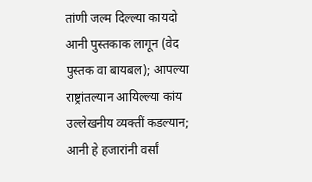तांणी जल्म दिल्ल्या कायदो आनी पुस्तकाक लागून (वेद पुस्तक वा बायबल); आपल्या राष्ट्रांतल्यान आयिल्ल्या कांय उल्लेखनीय व्यक्तीं कडल्यान; आनी हे हजारांनी वर्सां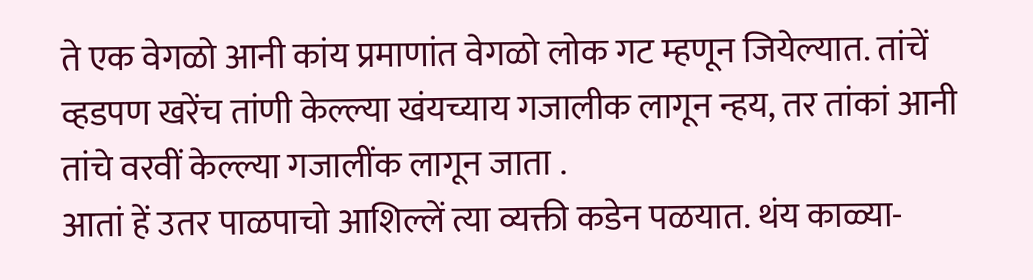ते एक वेगळो आनी कांय प्रमाणांत वेगळो लोक गट म्हणून जियेल्यात. तांचें व्हडपण खरेंच तांणी केल्ल्या खंयच्याय गजालीक लागून न्हय, तर तांकां आनी तांचे वरवीं केल्ल्या गजालींक लागून जाता .
आतां हें उतर पाळपाचो आशिल्लें त्या व्यक्ती कडेन पळयात. थंय काळ्या-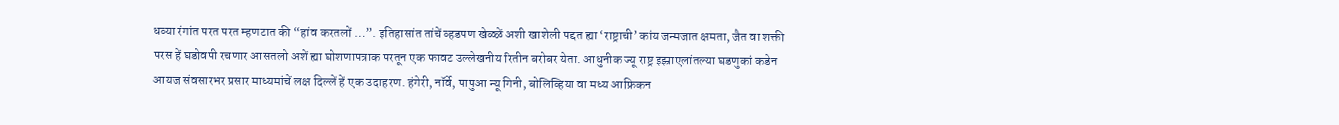धव्या रंगांत परत परत म्हणटात की “हांव करतलों …”. इतिहासांत तांचें व्हडपण खेळ्ळें अशी खाशेली पद्दत ह्या ‘राष्ट्राची’ कांय जन्मजात क्षमता, जैत वा शक्ती परस हें घडोवपी रचणार आसतलो अशें ह्या घोशणापत्राक परतून एक फावट उल्लेखनीय रितीन बरोबर येता. आधुनीक ज्यू राष्ट्र इझ्राएलांतल्या घडणुकां कडेन आयज संवसारभर प्रसार माध्यमांचें लक्ष दिल्लें हें एक उदाहरण. हंगेरी, नॉर्वे, पापुआ न्यू गिनी, बोलिव्हिया वा मध्य आफ्रिकन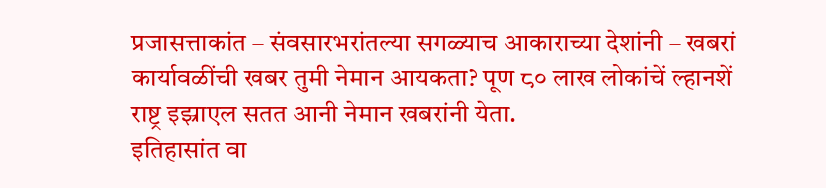प्रजासत्ताकांत – संवसारभरांतल्या सगळ्याच आकाराच्या देशांनी – खबरां कार्यावळींची खबर तुमी नेमान आयकता? पूण ८० लाख लोकांचें ल्हानशें राष्ट्र इझ्राएल सतत आनी नेमान खबरांनी येता.
इतिहासांत वा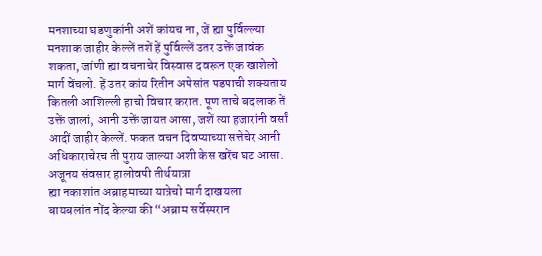मनशाच्या घडणुकांनी अशें कांयच ना, जें ह्या पुर्विल्ल्या मनशाक जाहीर केल्लें तशें हें पुर्विल्लें उतर उक्तें जावंक शकता, जांणी ह्या वचनाचेर विस्वास दवरून एक खाशेलो मार्ग वेंचलो. हें उतर कांय रितीन अपेसांत पडपाची शक्यताय कितली आशिल्ली हाचो विचार करात. पूण ताचे बदलाक तें उक्तें जालां, आनी उक्तें जायत आसा, जशें त्या हजारांनी वर्सां आदीं जाहीर केल्लें. फकत वचन दिवप्याच्या सत्तेचेर आनी अधिकाराचेरच ती पुराय जाल्या अशी केस खरेंच घट आसा.
अजूनय संवसार हालोवपी तीर्थयात्रा
ह्या नकाशांत अब्राहमाच्या यात्रेचो मार्ग दाखयला
बायबलांत नोंद केल्या की “अब्राम सर्वेस्परान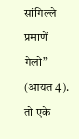सांगिल्ले प्रमाणें गेलो” (आयत 4). तो एके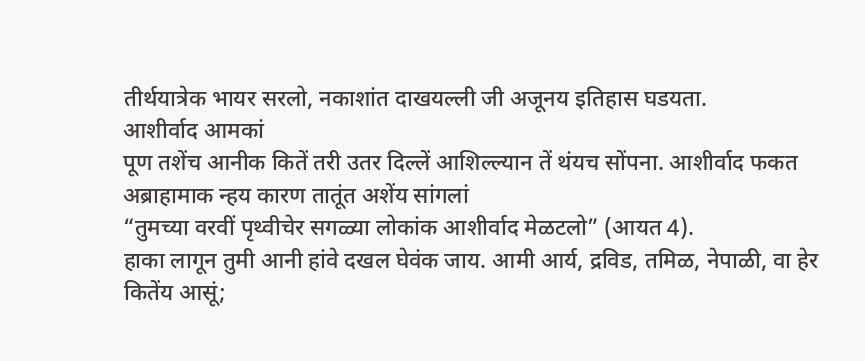तीर्थयात्रेक भायर सरलो, नकाशांत दाखयल्ली जी अजूनय इतिहास घडयता.
आशीर्वाद आमकां
पूण तशेंच आनीक कितें तरी उतर दिल्लें आशिल्ल्यान तें थंयच सोंपना. आशीर्वाद फकत अब्राहामाक न्हय कारण तातूंत अशेंय सांगलां
“तुमच्या वरवीं पृथ्वीचेर सगळ्या लोकांक आशीर्वाद मेळटलो” (आयत 4).
हाका लागून तुमी आनी हांवे दखल घेवंक जाय. आमी आर्य, द्रविड, तमिळ, नेपाळी, वा हेर कितेंय आसूं;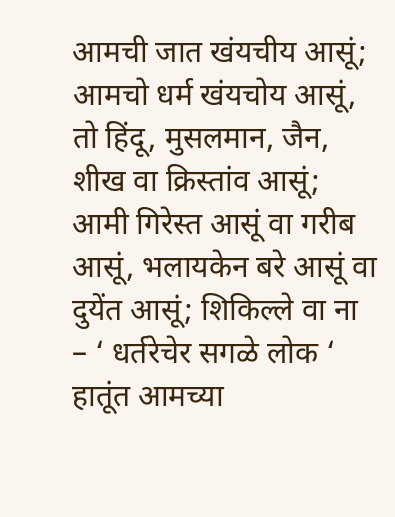आमची जात खंयचीय आसूं; आमचो धर्म खंयचोय आसूं, तो हिंदू, मुसलमान, जैन, शीख वा क्रिस्तांव आसूं; आमी गिरेस्त आसूं वा गरीब आसूं, भलायकेन बरे आसूं वा दुयेंत आसूं; शिकिल्ले वा ना – ‘ धर्तरेचेर सगळे लोक ‘ हातूंत आमच्या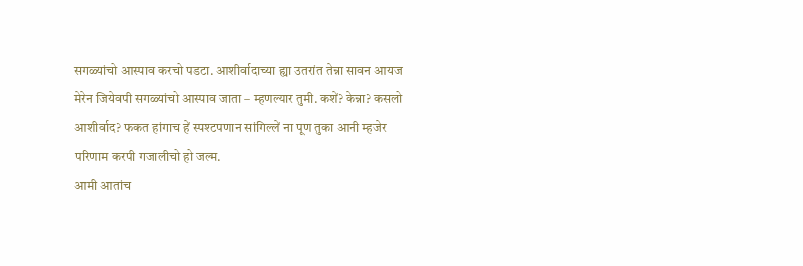सगळ्यांचो आस्पाव करचो पडटा. आशीर्वादाच्या ह्या उतरांत तेन्ना सावन आयज मेरेन जियेवपी सगळ्यांचो आस्पाव जाता – म्हणल्यार तुमी. कशें? केन्ना? कसलो आशीर्वाद? फकत हांगाच हें स्पश्टपणान सांगिल्लें ना पूण तुका आनी म्हजेर परिणाम करपी गजालीचो हो जल्म.
आमी आतांच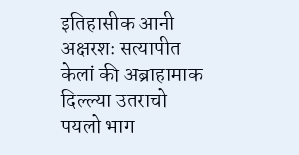इतिहासीक आनी अक्षरशः सत्यापीत केलां की अब्राहामाक दिल्ल्या उतराचो पयलो भाग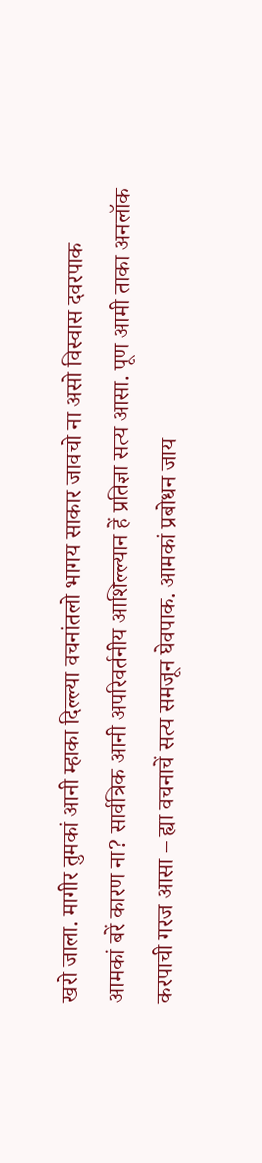खरो जाला. मागीर तुमकां आनी म्हाका दिल्ल्या वचनांतलो भागय साकार जावचो ना असो विस्वास दवरपाक आमकां बरें कारण ना? सार्वत्रिक आनी अपरिवर्तनीय आशिल्ल्यान हें प्रतिज्ञा सत्य आसा. पूण आमी ताका अनलॉक करपाची गरज आसा – ह्या वचनाचें सत्य समजून घेवपाक. आमकां प्रबोधन जाय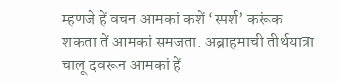म्हणजे हें वचन आमकां कशें ‘स्पर्श’ करूंक शकता तें आमकां समजता. अब्राहमाची तीर्थयात्रा चालू दवरून आमकां हें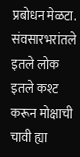प्रबोधन मेळटा. संवसारभरांतले इतले लोक इतले कश्ट करून मोक्षाची चावी ह्या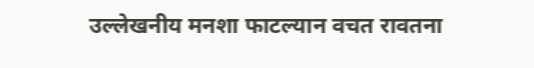उल्लेखनीय मनशा फाटल्यान वचत रावतना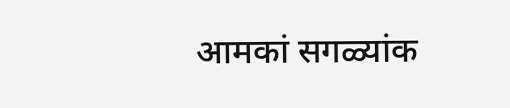आमकां सगळ्यांक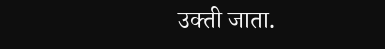उक्ती जाता.